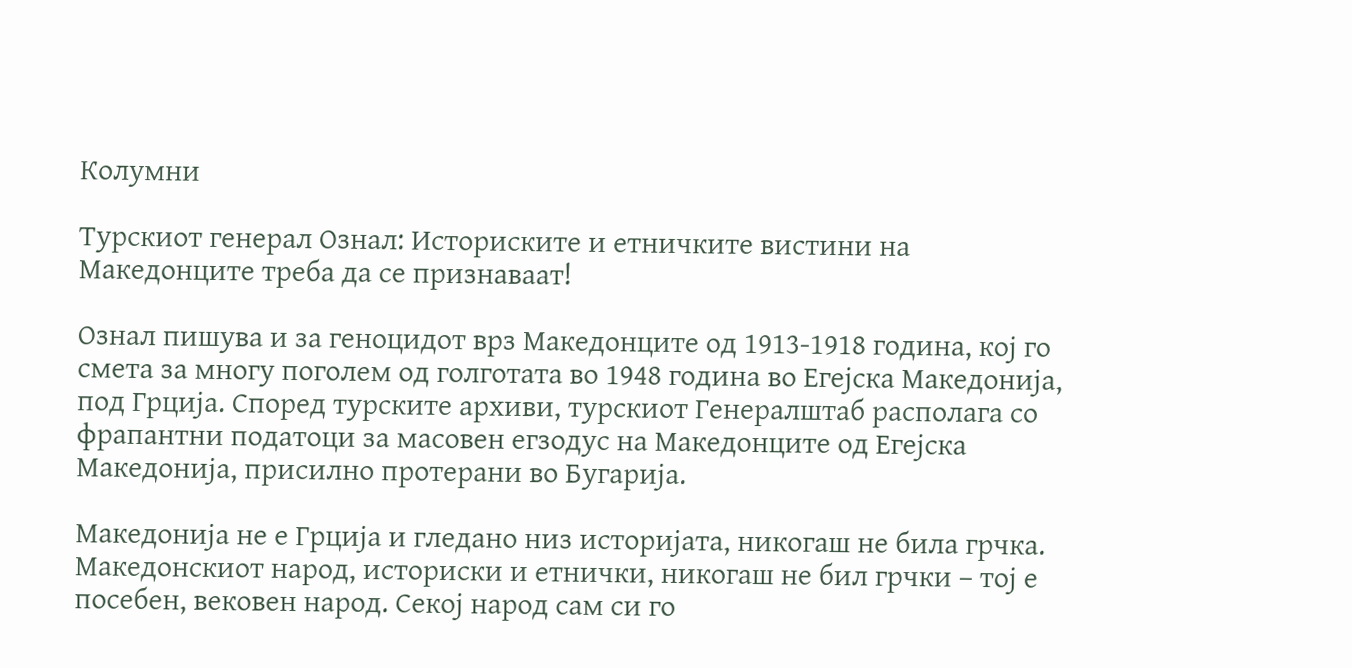Колумни

Турскиот генерал Ознал: Историските и етничките вистини на Македонците треба да се признаваат!

Ознал пишува и за геноцидот врз Македонците од 1913-1918 година, кој го смета за многу поголем од голготата во 1948 година во Егејска Македонија, под Грција. Според турските архиви, турскиот Генералштаб располага со фрапантни податоци за масовен егзодус на Македонците од Егејска Македонија, присилно протерани во Бугарија.

Македонија не е Грција и гледано низ историјата, никогаш не била грчка. Македонскиот народ, историски и етнички, никогаш не бил грчки – тој е посебен, вековен народ. Секој народ сам си го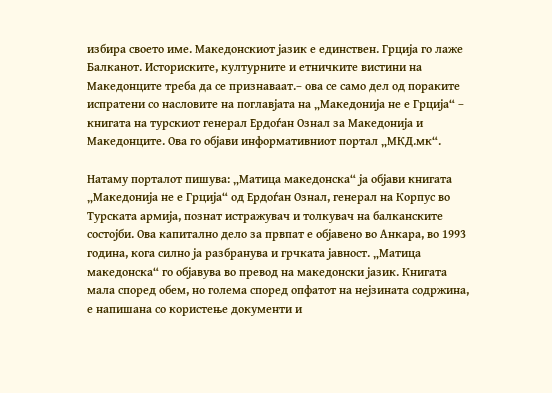избира своето име. Македонскиот јазик е единствен. Грција го лаже Балканот. Историските, културните и етничките вистини на Македонците треба да се признаваат.– ова се само дел од пораките испратени со насловите на поглавјата на „Македонија не е Грција“ – книгата на турскиот генерал Ердоѓан Ознал за Македонија и Македонците. Ова го објави информативниот портал „МКД.мк“.

Натаму порталот пишува: „Матица македонска“ ја објави книгата „Македонија не е Грција“ од Ердоѓан Ознал, генерал на Корпус во Турската армија, познат истражувач и толкувач на балканските состојби. Ова капитално дело за првпат е објавено во Анкара, во 1993 година, кога силно ја разбранува и грчката јавност. „Матица македонска“ го објавува во превод на македонски јазик. Книгата мала според обем, но голема според опфатот на нејзината содржина, е напишана со користење документи и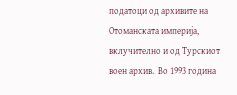податоци од архивите на Отоманската империја, вклучително и од Турскиот воен архив.  Во 1993 година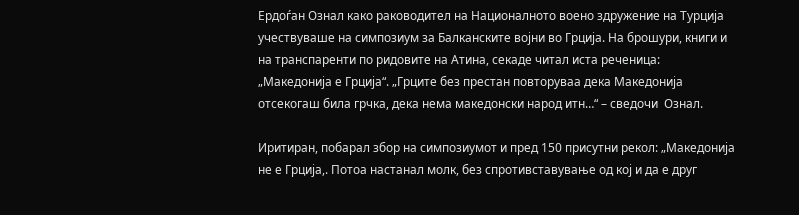Ердоѓан Ознал како раководител на Националното воено здружение на Турција учествуваше на симпозиум за Балканските војни во Грција. На брошури, книги и на транспаренти по ридовите на Атина, секаде читал иста реченица: „Македонија е Грција“. „Грците без престан повторуваа дека Македонија отсекогаш била грчка, дека нема македонски народ итн…“ – сведочи  Ознал.

Иритиран, побарал збор на симпозиумот и пред 150 присутни рекол: „Македонија не е Грција,. Потоа настанал молк, без спротивставување од кој и да е друг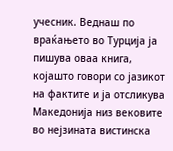учесник. Веднаш по враќањето во Турција ја пишува оваа книга, којашто говори со јазикот на фактите и ја отсликува Македонија низ вековите во нејзината вистинска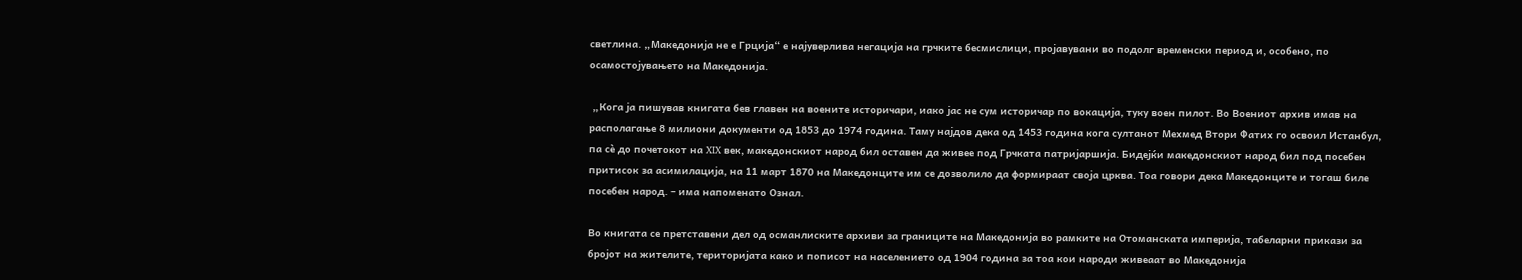светлина. „Македонија не е Грција“ е најуверлива негација на грчките бесмислици, пројавувани во подолг временски период и, особено, по осамостојувањето на Македонија.

 „Кога ја пишував книгата бев главен на воените историчари, иако јас не сум историчар по вокација, туку воен пилот. Во Воениот архив имав на располагање 8 милиони документи од 1853 до 1974 година. Таму најдов дека од 1453 година кога султанот Мехмед Втори Фатих го освоил Истанбул, па сѐ до почетокот на XIX век, македонскиот народ бил оставен да живее под Грчката патријаршија. Бидејќи македонскиот народ бил под посебен притисок за асимилација, на 11 март 1870 на Македонците им се дозволило да формираат своја црква. Тоа говори дека Македонците и тогаш биле посебен народ. – има напоменато Ознал.

Во книгата се претставени дел од османлиските архиви за границите на Македонија во рамките на Отоманската империја, табеларни прикази за бројот на жителите, територијата како и пописот на населението од 1904 година за тоа кои народи живеаат во Македонија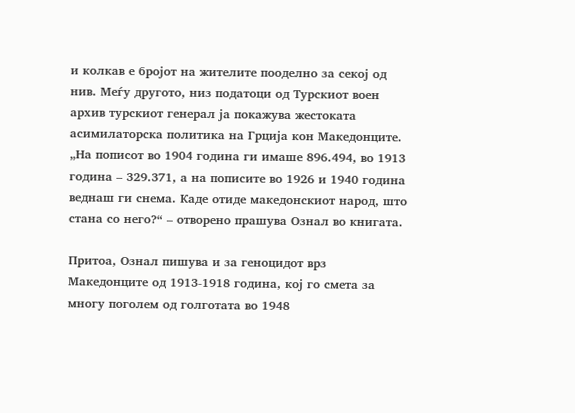и колкав е бројот на жителите пооделно за секој од нив. Меѓу другото, низ податоци од Турскиот воен архив турскиот генерал ја покажува жестоката асимилаторска политика на Грција кон Македонците. „На пописот во 1904 година ги имаше 896.494, во 1913 година – 329.371, а на пописите во 1926 и 1940 година веднаш ги снема. Каде отиде македонскиот народ, што стана со него?“ – отворено прашува Ознал во книгата.

Притоа, Ознал пишува и за геноцидот врз Македонците од 1913-1918 година, кој го смета за многу поголем од голготата во 1948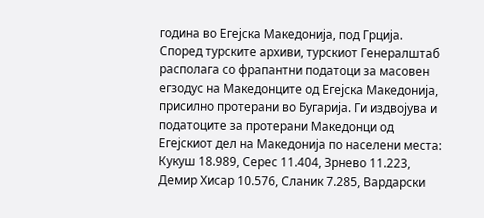година во Егејска Македонија, под Грција. Според турските архиви, турскиот Генералштаб располага со фрапантни податоци за масовен егзодус на Македонците од Егејска Македонија, присилно протерани во Бугарија. Ги издвојува и податоците за протерани Македонци од Егејскиот дел на Македонија по населени места: Кукуш 18.989, Серес 11.404, Зрнево 11.223, Демир Хисар 10.576, Сланик 7.285, Вардарски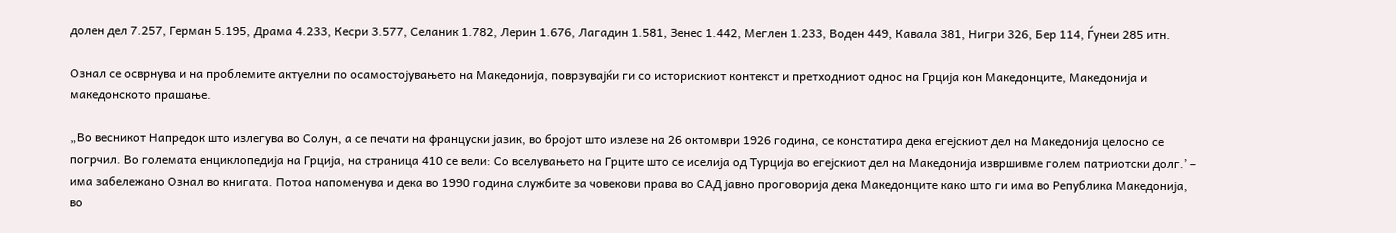долен дел 7.257, Герман 5.195, Драма 4.233, Кесри 3.577, Селаник 1.782, Лерин 1.676, Лагадин 1.581, Зенес 1.442, Меглен 1.233, Воден 449, Кавала 381, Нигри 326, Бер 114, Ѓунеи 285 итн.

Ознал се осврнува и на проблемите актуелни по осамостојувањето на Македонија, поврзувајќи ги со историскиот контекст и претходниот однос на Грција кон Македонците, Македонија и македонското прашање.

„Во весникот Напредок што излегува во Солун, а се печати на француски јазик, во бројот што излезе на 26 октомври 1926 година, се констатира дека егејскиот дел на Македонија целосно се погрчил. Во големата енциклопедија на Грција, на страница 410 се вели: Со вселувањето на Грците што се иселија од Турција во егејскиот дел на Македонија извршивме голем патриотски долг.’ – има забележано Ознал во книгата. Потоа напоменува и дека во 1990 година службите за човекови права во САД јавно проговорија дека Македонците како што ги има во Република Македонија, во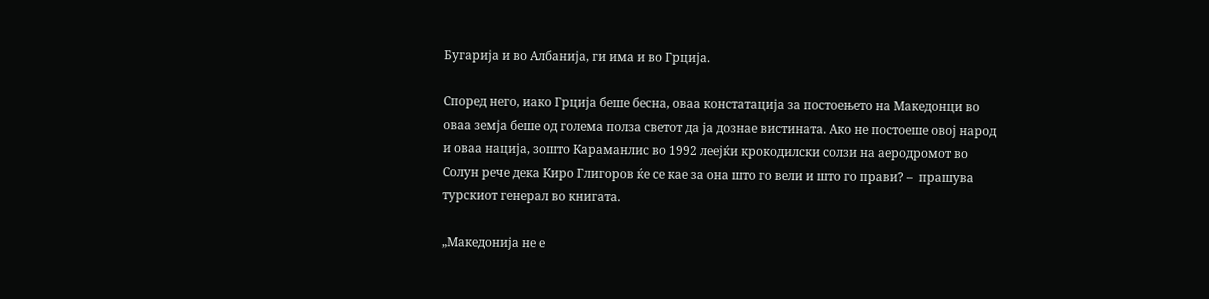Бугарија и во Албанија, ги има и во Грција.

Според него, иако Грција беше бесна, оваа констатација за постоењето на Македонци во оваа земја беше од голема полза светот да ја дознае вистината. Ако не постоеше овој народ и оваа нација, зошто Караманлис во 1992 леејќи крокодилски солзи на аеродромот во Солун рече дека Киро Глигоров ќе се кае за она што го вели и што го прави? –  прашува турскиот генерал во книгата.

„Македонија не е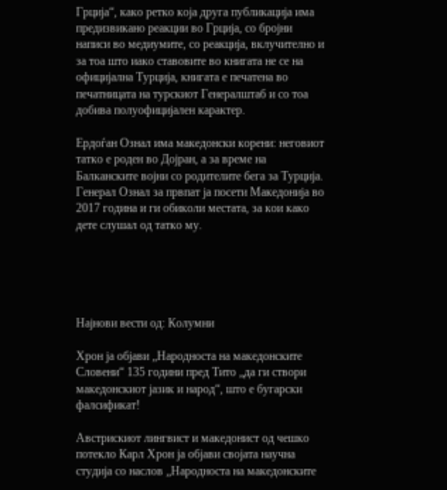Грција“, како ретко која друга публикација има предизвикано реакции во Грција, со бројни написи во медиумите, со реакција, вклучително и за тоа што иако ставовите во книгата не се на официјална Турција, книгата е печатена во печатницата на турскиот Генералштаб и со тоа добива полуофицијален карактер.

Ердоѓан Ознал има македонски корени: неговиот татко е роден во Дојран, а за време на Балканските војни со родителите бега за Турција. Генерал Ознал за првпат ја посети Македонија во 2017 година и ги обиколи местата, за кои како дете слушал од татко му.





Најнови вести од: Колумни

Хрон ја објави „Народноста на македонските Словени“ 135 години пред Тито „да ги створи македонскиот јазик и народ“, што е бугарски фалсификат!

Австрискиот лингвист и македонист од чешко потекло Карл Хрон ја објави својата научна студија со наслов „Народноста на македонските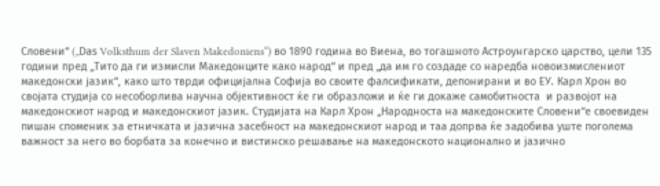Словени“ („Dаѕ Volksthum der Slaven Makedoniens“) во 1890 година во Виена, во тогашното Астроунгарско царство, цели 135 години пред „Тито да ги измисли Македонците како народ“ и пред „да им го создаде со наредба новоизмислениот македонски јазик“, како што тврди официјална Софија во своите фалсификати, депонирани и во ЕУ. Карл Хрон во својата студија со несоборлива научна објективност ќе ги образложи и ќе ги докаже самобитноста  и развојот на македонскиот народ и македонскиот јазик. Студијата на Карл Хрон „Народноста на македонските Словени“е своевиден пишан споменик за етничката и јазична засебност на македонскиот народ и таа допрва ќе задобива уште поголема важност за него во борбата за конечно и вистинско решавање на македонското национално и јазично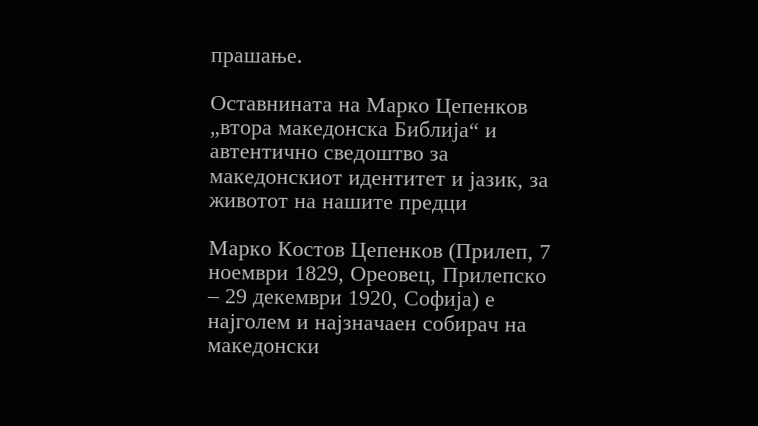прашање.

Оставнината на Марко Цепенков „втора македонска Библија“ и автентично сведоштво за македонскиот идентитет и јазик, за животот на нашите предци

Марко Костов Цепенков (Прилеп, 7 ноември 1829, Ореовец, Прилепско – 29 декември 1920, Софија) е најголем и најзначаен собирач на македонски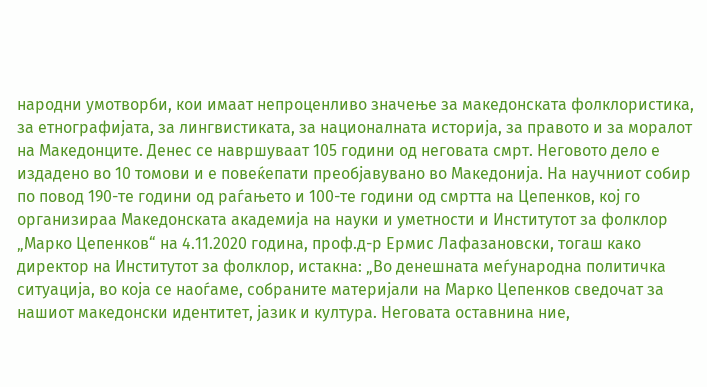народни умотворби, кои имаат непроценливо значење за македонската фолклористика, за етнографијата, за лингвистиката, за националната историја, за правото и за моралот на Македонците. Денес се навршуваат 105 години од неговата смрт. Неговото дело е издадено во 10 томови и е повеќепати преобјавувано во Македонија. На научниот собир по повод 190-те години од раѓањето и 100-те години од смртта на Цепенков, кој го организираа Македонската академија на науки и уметности и Институтот за фолклор „Марко Цепенков“ на 4.11.2020 година, проф.д-р Ермис Лафазановски, тогаш како директор на Институтот за фолклор, истакна: „Во денешната меѓународна политичка ситуација, во која се наоѓаме, собраните материјали на Марко Цепенков сведочат за нашиот македонски идентитет, јазик и култура. Неговата оставнина ние,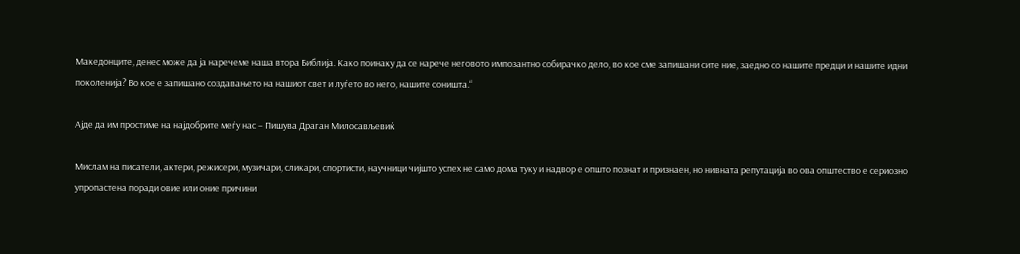Македонците, денес може да ја наречеме наша втора Библија. Како поинаку да се нарече неговото импозантно собирачко дело, во кое сме запишани сите ние, заедно со нашите предци и нашите идни поколенија? Во кое е запишано создавањето на нашиот свет и луѓето во него, нашите соништа.“

Ајде да им простиме на најдобрите меѓу нас – Пишува Драган Милосављевиќ

Мислам на писатели, актери, режисери, музичари, сликари, спортисти, научници чијшто успех не само дома туку и надвор е општо познат и признаен, но нивната репутација во ова општество е сериозно упропастена поради овие или оние причини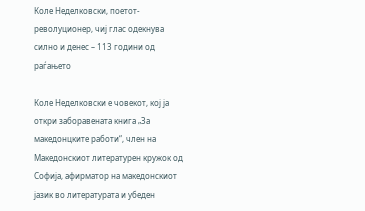Коле Неделковски, поетот-револуционер, чиј глас одекнува силно и денес – 113 години од раѓањето

Коле Неделковски е човекот, кој ја откри заборавената книга „За македонцките работи“, член на Македонскиот литературен кружок од Софија, афирматор на македонскиот јазик во литературата и убеден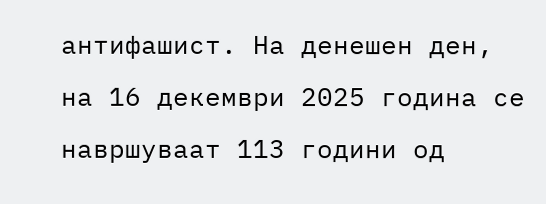антифашист. На денешен ден, на 16 декември 2025 година се навршуваат 113 години од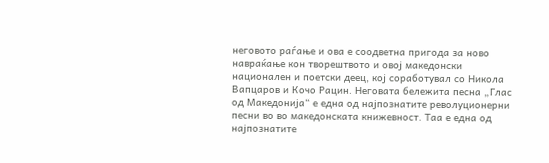неговото раѓање и ова е соодветна пригода за ново навраќање кон творештвото и овој македонски национален и поетски деец, кој соработувал со Никола Вапцаров и Кочо Рацин. Неговата бележита песна „Глас од Македонија“ е една од најпознатите револуционерни песни во во македонската книжевност. Таа е една од најпознатите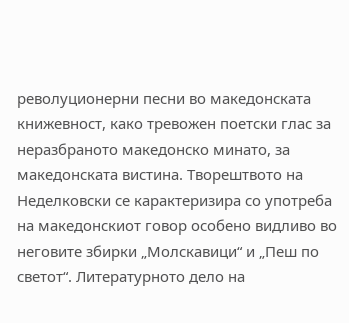револуционерни песни во македонската книжевност, како тревожен поетски глас за неразбраното македонско минато, за македонската вистина. Творештвото на Неделковски се карактеризира со употреба на македонскиот говор особено видливо во неговите збирки „Молскавици“ и „Пеш по светот“. Литературното дело на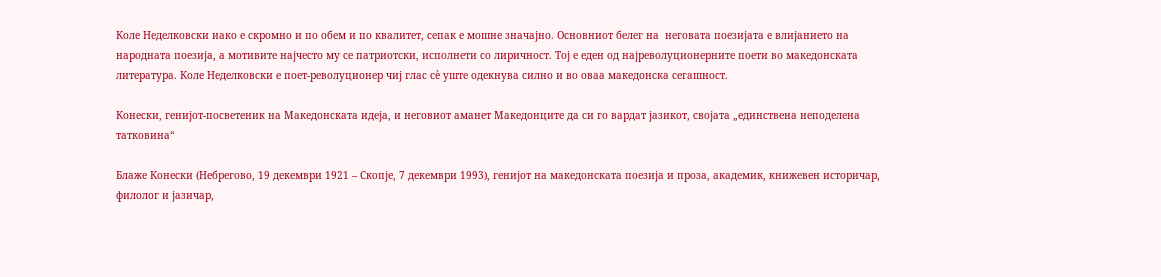Коле Неделковски иако е скромно и по обем и по квалитет, сепак е мошне значајно. Основниот белег на  неговата поезијата е влијанието на народната поезија, а мотивите најчесто му се патриотски, исполнети со лиричност. Тој е еден од најреволуционерните поети во македонската литература. Коле Неделковски е поет-револуционер чиј глас сè уште одекнува силно и во оваа македонска сегашност.

Конески, генијот-посветеник на Македонската идеја, и неговиот аманет Македонците да си го вардат јазикот, својата „единствена неподелена татковина“

Блаже Конески (Небрегово, 19 декември 1921 – Скопје, 7 декември 1993), генијот на македонската поезија и проза, академик, книжевен историчар, филолог и јазичар,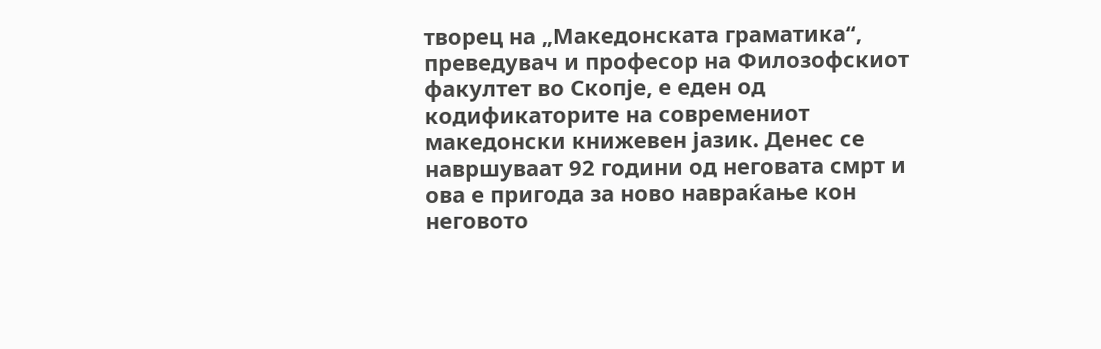творец на „Македонската граматика“, преведувач и професор на Филозофскиот факултет во Скопје, е еден од кодификаторите на современиот македонски книжевен јазик. Денес се навршуваат 92 години од неговата смрт и ова е пригода за ново навраќање кон неговото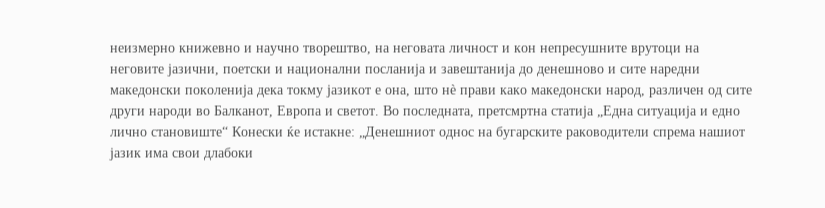неизмерно книжевно и научно творештво, на неговата личност и кон непресушните врутоци на неговите јазични, поетски и национални посланија и завештанија до денешново и сите наредни македонски поколенија дека токму јазикот е она, што нѐ прави како македонски народ, различен од сите други народи во Балканот, Европа и светот. Во последната, претсмртна статија „Една ситуација и едно лично становиште“ Конески ќе истакне: „Денешниот однос на бугарските раководители спрема нашиот јазик има свои длабоки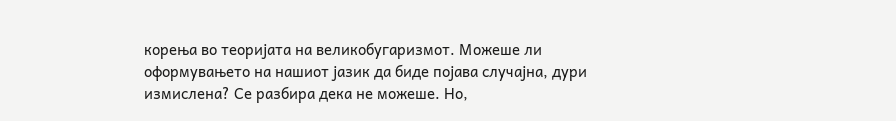корења во теоријата на великобугаризмот. Можеше ли оформувањето на нашиот јазик да биде појава случајна, дури измислена? Се разбира дека не можеше. Но,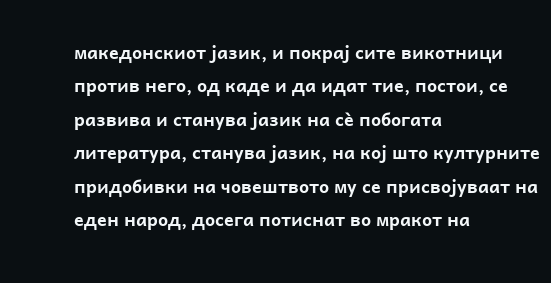македонскиот јазик, и покрај сите викотници против него, од каде и да идат тие, постои, се развива и станува јазик на сѐ побогата литература, станува јазик, на кој што културните придобивки на човештвото му се присвојуваат на еден народ, досега потиснат во мракот на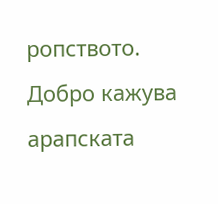ропството. Добро кажува арапската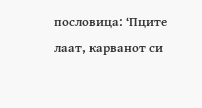пословица: ‘Пците лаат, карванот си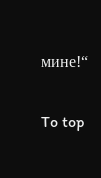мине!“

To top